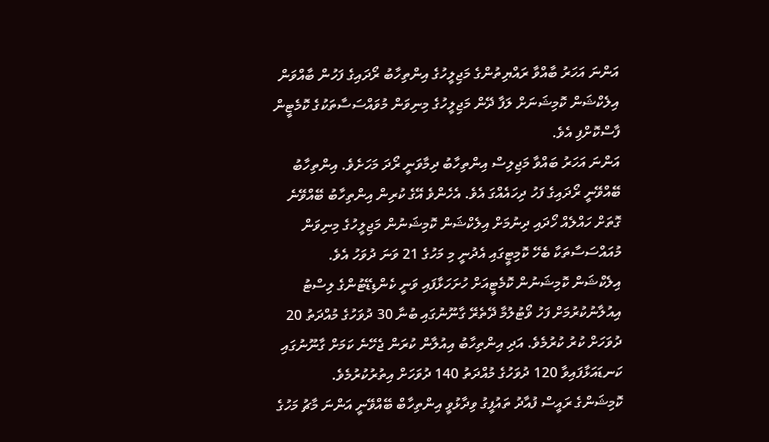އަންނަ އަހަރު ބާއްވާ ރައްޔިތުންގެ މަޖިލީހުގެ އިންތިހާބު ރޯދައިގެ ފަހުން ބާއްވަން އިލެކްޝަން ކޮމިޝަނަށް ލަފާ ދޭން މަޖިލީހުގެ މިނިވަން މުވައްސަސާތަކުގެ ކޮމެޓީން ފާސްކޮށްފި އެވެ.
އަންނަ އަހަރު ބައްވާ މަޖިލިސް އިންތިހާބު ދިމާވަނީ ރޯދަ މަހަށެވެ. އިންތިހާބު ބޭއްވޭނީ ރޯދައިގެ ފަހު ދިހައެއްގަ އެވެ. އެހެންވެ އޭގެ ކުރިން އިންތިހާބު ބޭއްވޭނެ ގޮތަށް ހައްލެއް ހޯދައި ދިނުމަށް އިލެކްޝަން ކޮމިޝަނުން މަޖިލީހުގެ މިނިވަން މުއައްސަސާތަކާ ބެހޭ ކޮމިޓީގައި އެދުނީ މި މަހުގެ 21 ވަނަ ދުވަހު އެވެ.
އިލެކްޝަން ކޮމިޝަނުން ކޮމެޓީއަށް ހުށަހަޅާފައި ވަނީ ކެންޑިޑޭޓުންގެ ލިސްޓު އިއުލާނުކުރުމަށް ފަހު ވޯޓުލުމާ ދޭތެރޭ ގާނޫނުގައި ބުނާ 30 ދުވަހުގެ މުއްދަތު 20 ދުވަހަށް ކުރު ކުރުމެވެ. އަދި އިންތިހާބު އިއުލާން ކުރަން ޖެހޭނެ ކަމަށް ގާނޫނުގައި ކަނޑައަޅާފައިވާ 120 ދުވަހުގެ މުއްދަތު 140 ދުވަހަށް އިތުރުކުރުމެވެ.
ކޮމިޝަންގެ ރައީސް ފުއާދު ތައުފީގު ވިދާޅުވީ އިންތިހާބް ބޭއްވޭނީ އަންނަ މާޗު މަހުގެ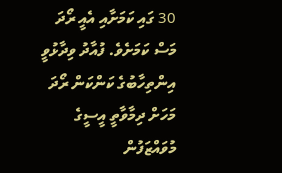30 ގައި ކަމަށާއި އެއީ ރޯދަ މަސް ކަމަށެވެ. ފުއާދު ވިދާޅުވީ އިންތިހާބުގެ ކަންކަން ރޯދަ މަހަށް ދިމާވާތީ އީސީގެ މުވައްޒަފުން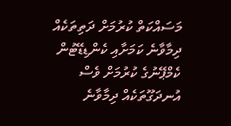މަސައްކަތް ކުރުމަށް ދަތިތަކެއް ދިމާވާނެ ކަމަށާއި ކެންޑިޑޭޓުން ކެމްޕޭނުގެ ކުރުމަށް ވެސް އުނދަގޫތަކެއް ދިމާވާނެ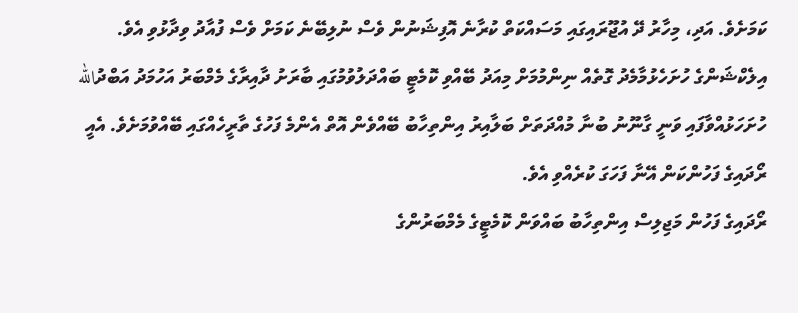ކަމަށެވެ. އަދި، މިހާރު ދޭ އުޖޫރައިގައި މަސައްކަތް ކުރާނެ އޮފިޝަނުން ވެސް ނުލިބޭނެ ކަމަށް ވެސް ފުއާދު ވިދާޅުވި އެވެ.
އިލެކްޝަންގެ ހުށަހެޅުމާމެދު ގޮތެއް ނިންމުމަށް މިއަދު ބޭއްވި ކޮމެޓީ ބައްދަލުވުމުގައި ބާރަށު ދާއިރާގެ މެމްބަރު އަހުމަދު އަބްދުالله ހުށަހަޅުއްވާފައި ވަނީ ގާނޫނު ބުނާ މުއްދަތަށް ބަލާއިރު އިންތިހާބު ބޭއްވެން އޮތް އެންމެ ފަހުގެ ތާރީހެއްގައި ބޭއްވުމަށެވެ. އެއީ ރޯދައިގެ ފަހުންކަން އޭނާ ފަހަގަ ކުރެއްވި އެވެ.
ރޯދައިގެ ފަހުން މަޖިލިސް އިންތިހާބު ބައްވަން ކޮމެޓީގެ މެމްބަރުންގެ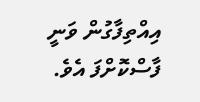އިއްތިފާގުން ވަނީ ފާސްކޮށްފަ އެވެ.